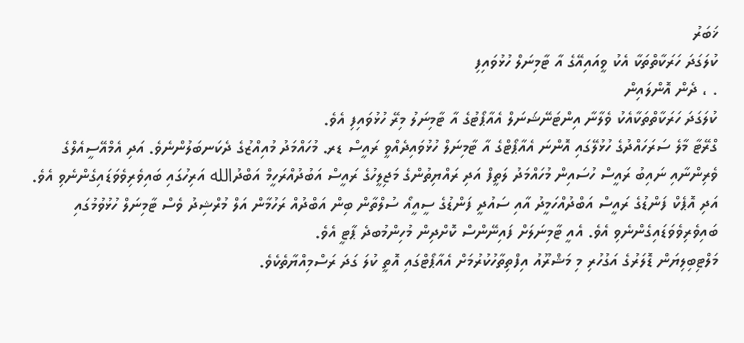ޚަބަރު
ކުލަގަދަ ހަރަކާތްތަކާ އެކު ވީއައިއޭގެ އާ ޓާމިނަލް ހުޅުވައިފި
. ، ދެން އޮންލައިން
ކުލަގަދަ ހަރަކާތްތަކާއެކު ވެލާނާ އިންޓަނޭޝަނަލް އެއާޕޯޓުގެ އާ ޓާމިނަލު މިރޭ ހުޅުވައިފި އެވެ.
ގްރޭޓާ މާލެ ސަރަހައްދުގެ ހުޅުލޭގައި އޮންނަ އެއާޕޯޓްގެ އާ ޓާމިނަލް ހުޅުވައިދެއްވީ ރައީސް ޑރ. މުހައްމަދު މުއިއްޒުގެ ދެކަނބަލުންނެވެ. އަދި އެމްއޭސީއެލްގެ ވެރިންނާއި ނައިބު ރައީސް ހުސައިން މުހައްމަދު ލަތީފް އަދި ރައްޔިތުންގެ މަޖިލީހުގެ ރައީސް އަބުދުއްރަހީމް އަބްދުالله އަރިހުގައި ބައިވެރިވެވަޑައިގެންނެވި އެވެ.
އަދި އޮޕެކް ފަންޑުގެ ރައީސް އަބްދުއްހަމީދު އާއި ސައުދީ ފަންޑުގެ ސީއީއޯ ސުލްތާން ބިން އަބްދުއް ރަހުމާން އަލް މުރްޝިދު ވެސް ޓާމިނަލް ހުޅުވުމުގައި ބައިވެރިވެވަޑައިގެންނެވި އެވެ. އެއީ ޓާމިނަލަށް ފައިނޭންސް ކޮށްދިން މުހިންމުބދެ ޕާޓީ އެވެ.
މަލްޓިބިލިޔަން ޑޮލަރުގެ އަގުހުރި މި މަޝްރޫއު އިފްތިތާހުކުރުމަށް އެއާޕޯޓްގައި އޮތީ ކުލަ ގަދަ ރަސްމިއްޔާތެކެވެ.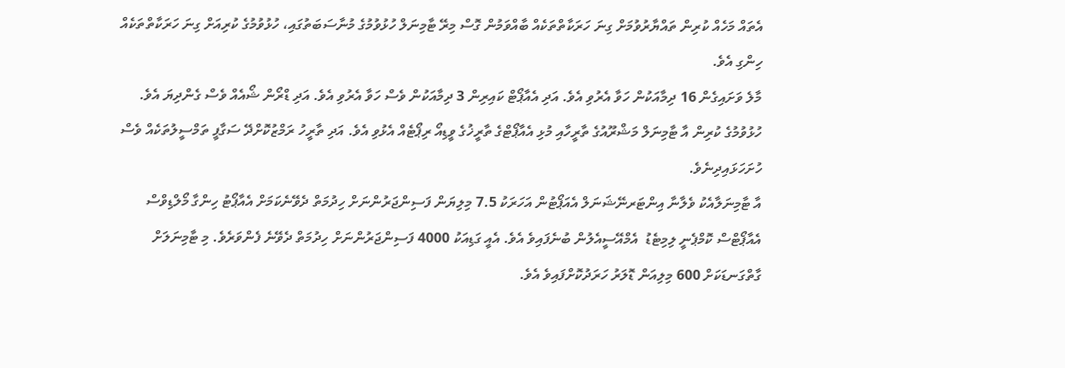އެތައް މަހެއް ކުރިން ތައްޔާރުވުމަށް ގިނަ ހަރަކާތްތަކެއް ބާއްވަމުން ގޮސް މިރޭ ޓާމިނަލް ހުޅުވުމުގެ މުނާސަބަތުގައި، ހުޅުވުމުގެ ކުރިއަށް ގިނަ ހަރަކާތްތަކެއް ހިންގި އެވެ.
މާލެ ވަށައިގެން 16 ދިމާއަކުން ހަވާ އެރުވި އެވެ. އަދި އެއާޕޯޓް ކައިރިން 3 ދިމާއަކުން ވެސް ހަވާ އެރުވި އެވެ. އަދި ޑްރޯން ޝޯއެއް ވެސް ގެންދިޔަ އެވެ.
ހުޅުވުމުގެ ކުރިން އާ ޓާމިނަލް މަޝްރޫއުގެ ތާރީހާއި މުޅި އެއާޕޯޓްގެ ތާރީޚުގެ ވީޑިއޯ ރިޕޯޓެއް އެޅުވި އެވެ. އަދި ތާރީހު ރަމްޒުކޮށްދޭ ސަގާފީ ތަމްސީލުތަކެއް ވެސް ހުށަހަޅައިދިނެވެ.
އާ ޓާމިނަލާއެކު ވެލާނާ އިންޓަރނޭޝަނަލް އެއަޕޯޓުން އަހަރަކު 7.5 މިލިޔަން ފަސިންޖަރުންނަށް ހިދުމަތް ދެވޭނެކަމަށް އެއާޕޯޓު ހިންގާ މޯލްޑިވްސް އެއާޕޯޓްސް ކޮމްޕެނީ ލިމިޓެޑު  އެމްއޭސީއެލުން ބުނެފައިވެ އެވެ. އެއީ ގަޑިއަކު 4000 ފަސިންޖަރުންނަށް ހިދުމަތް ދެވޭނެ ފެންވަރެވެ. މި ޓާމިނަލަށް ގާތްގަނޑަކަށް 600 މިލިއަން ޑޮލަރު ހަރަދުކޮށްފައިވެ އެވެ.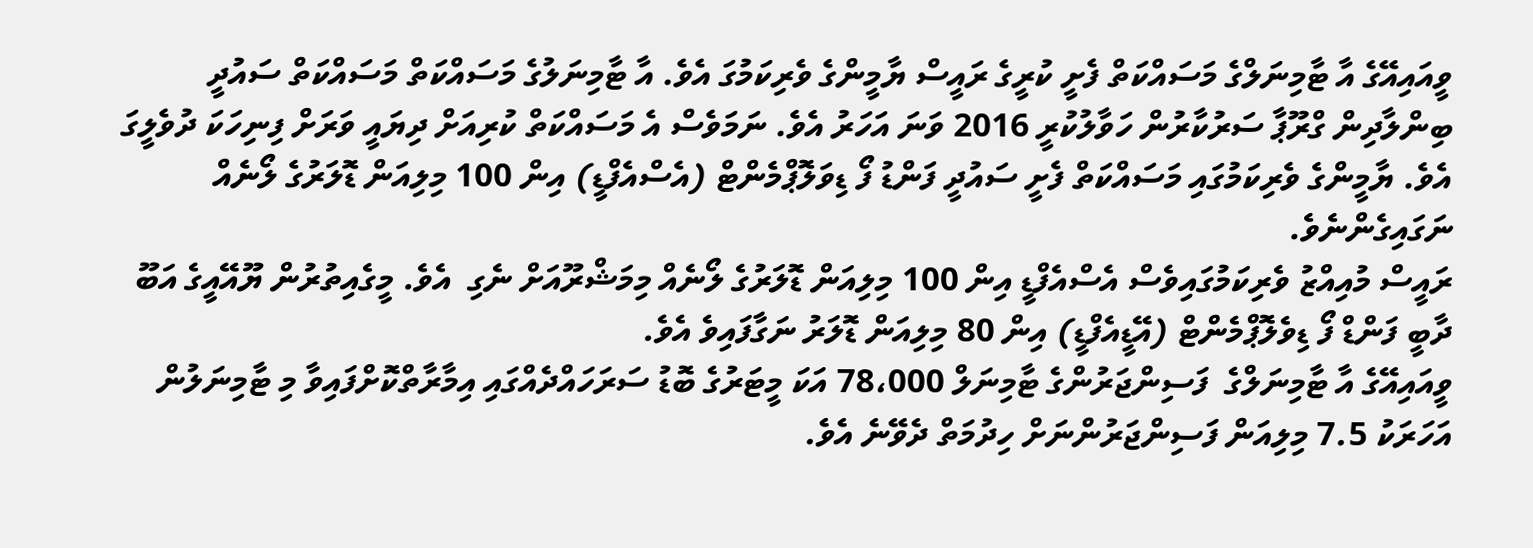ވީއައިއޭގެ އާ ޓާމިނަލްގެ މަސައްކަތް ފެށީ ކުރީގެ ރައީސް ޔާމީންގެ ވެރިކަމުގަ އެވެ. އާ ޓާމިނަލުގެ މަސައްކަތް މަސައްކަތް ސައުދީ ބިންލާދިން ގްރޫޕާ ސަރުކާރުން ހަވާލުކުރީ 2016 ވަނަ އަހަރު އެވެ. ނަމަވެސް އެ މަސައްކަތް ކުރިއަށް ދިޔައީ ވަރަށް ފިނިހަކަ ދުވެލީގަ އެވެ. ޔާމީންގެ ވެރިކަމުގައި މަސައްކަތް ފެށީ ސައުދީ ފަންޑު ފޯ ޑިވަލޮޕްމެންޓް (އެސްއެފްޑީ) އިން 100 މިލިއަން ޑޮލަރުގެ ލޯނެއް ނަގައިގެންނެވެ.
ރައީސް މުއިއްޒު ވެރިކަމުގައިވެސް އެސްއެފްޑީ އިން 100 މިލިއަން ޑޮލަރުގެ ލޯނެއް މިމަޝްރޫއަށް ނެގި  އެވެ. މީގެއިތުރުން ޔޫއޭއީގެ އަބޫ ދާބީ ފަންޑް ފޯ ޑިވެލޮޕްމެންޓް (އޭޑީއެފްޑީ) އިން 80 މިލިއަން ޑޮލަރު ނަގާފައިވެ އެވެ.
ވީއައިއޭގެ އާ ޓާމިނަލްގެ  ފަސިންޖަރުންގެ ޓާމިނަލް 78،000 އަކަ މީޓަރުގެ ބޮޑު ސަރަހައްދެއްގައި އިމާރާތްކޮށްފައިވާ މި ޓާމިނަލުން އަހަރަކު 7.5 މިލިއަން ފަސިންޖަރުންނަށް ހިދުމަތް ދެވޭނެ އެވެ.